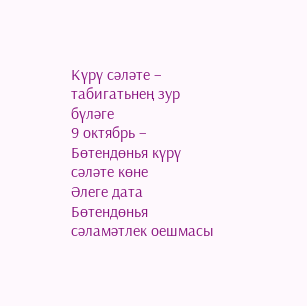Күрү сәләте – табигатьнең зур бүләге
9 октябрь – Бөтендөнья күрү сәләте көне
Әлеге дата Бөтендөнья сәламәтлек оешмасы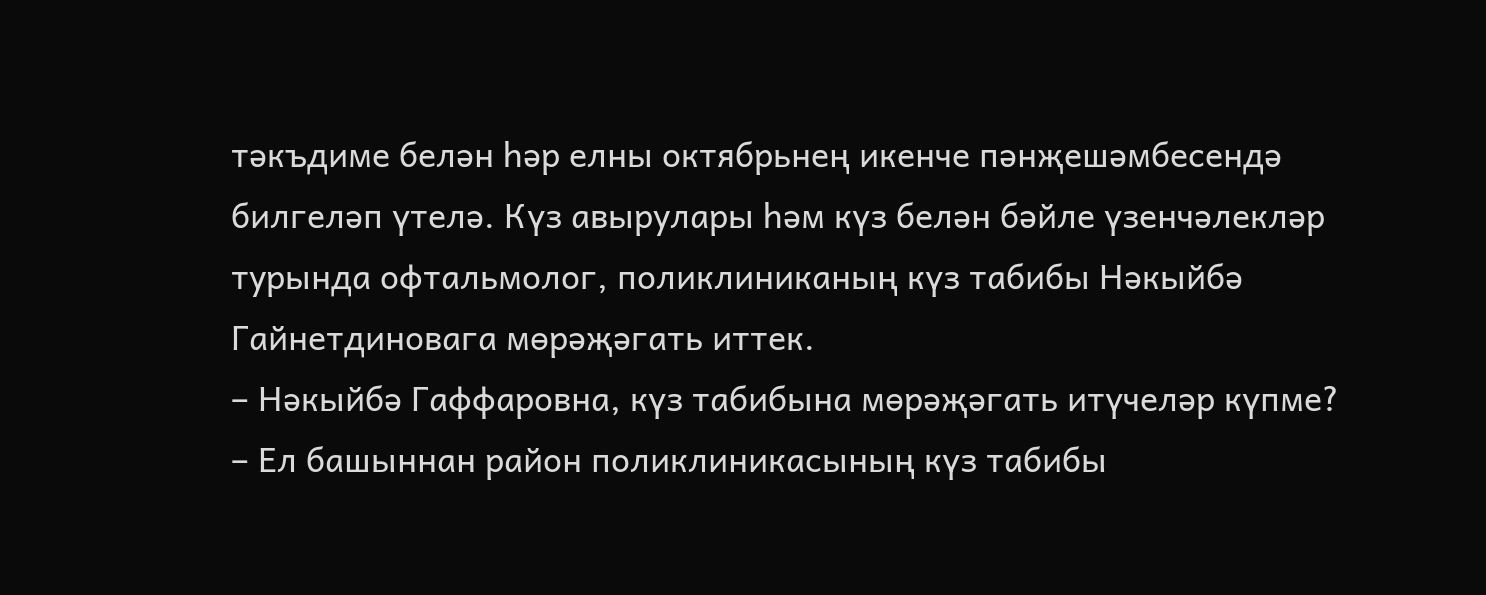тәкъдиме белән һәр елны октябрьнең икенче пәнҗешәмбесендә билгеләп үтелә. Күз авырулары һәм күз белән бәйле үзенчәлекләр турында офтальмолог, поликлиниканың күз табибы Нәкыйбә Гайнетдиновага мөрәҗәгать иттек.
– Нәкыйбә Гаффаровна, күз табибына мөрәҗәгать итүчеләр күпме?
– Ел башыннан район поликлиникасының күз табибы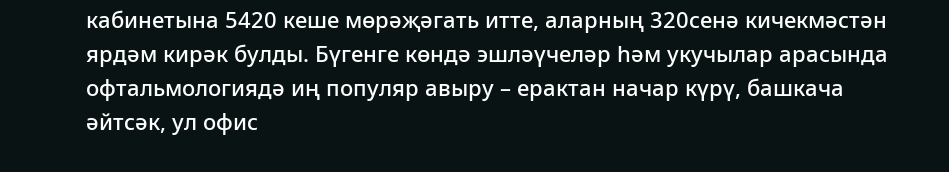кабинетына 5420 кеше мөрәҗәгать итте, аларның 320сенә кичекмәстән ярдәм кирәк булды. Бүгенге көндә эшләүчеләр һәм укучылар арасында офтальмологиядә иң популяр авыру – ерактан начар күрү, башкача әйтсәк, ул офис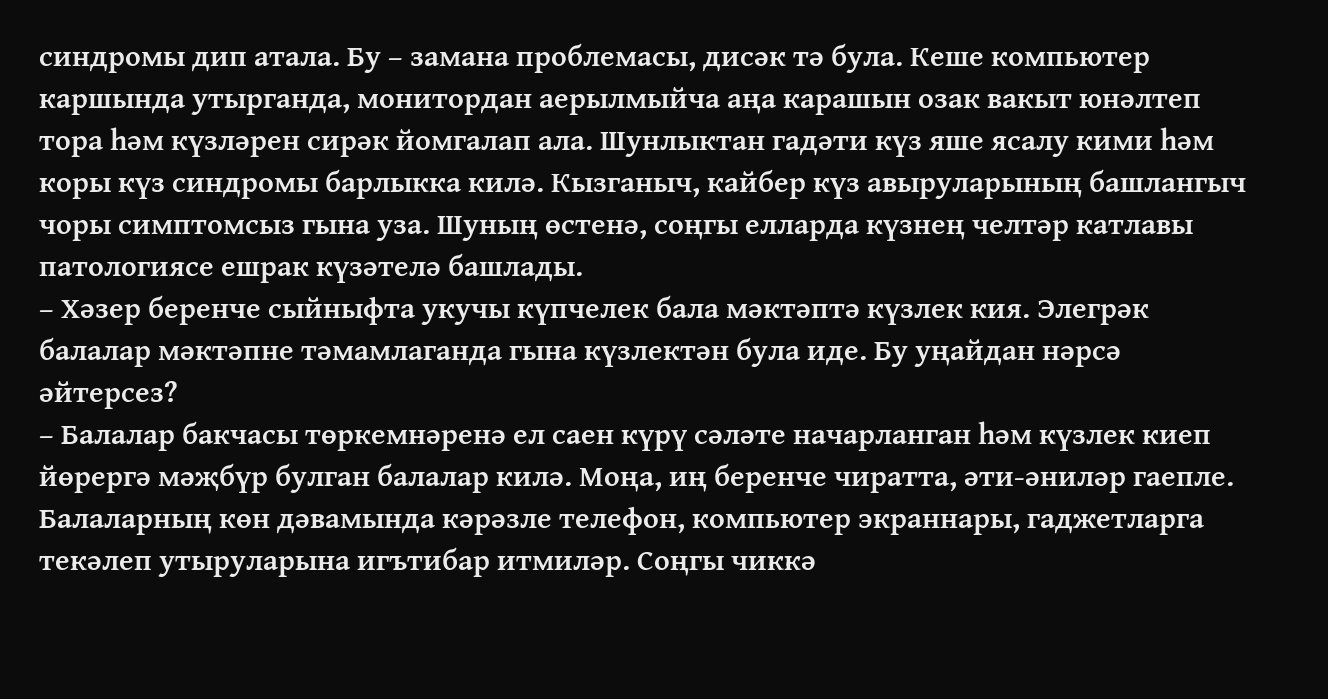синдромы дип атала. Бу – замана проблемасы, дисәк тә була. Кеше компьютер каршында утырганда, монитордан аерылмыйча аңа карашын озак вакыт юнәлтеп тора һәм күзләрен сирәк йомгалап ала. Шунлыктан гадәти күз яше ясалу кими һәм коры күз синдромы барлыкка килә. Кызганыч, кайбер күз авыруларының башлангыч чоры симптомсыз гына уза. Шуның өстенә, соңгы елларда күзнең челтәр катлавы патологиясе ешрак күзәтелә башлады.
– Хәзер беренче сыйныфта укучы күпчелек бала мәктәптә күзлек кия. Элегрәк балалар мәктәпне тәмамлаганда гына күзлектән була иде. Бу уңайдан нәрсә әйтерсез?
– Балалар бакчасы төркемнәренә ел саен күрү сәләте начарланган һәм күзлек киеп йөрергә мәҗбүр булган балалар килә. Моңа, иң беренче чиратта, әти-әниләр гаепле. Балаларның көн дәвамында кәрәзле телефон, компьютер экраннары, гаджетларга текәлеп утыруларына игътибар итмиләр. Соңгы чиккә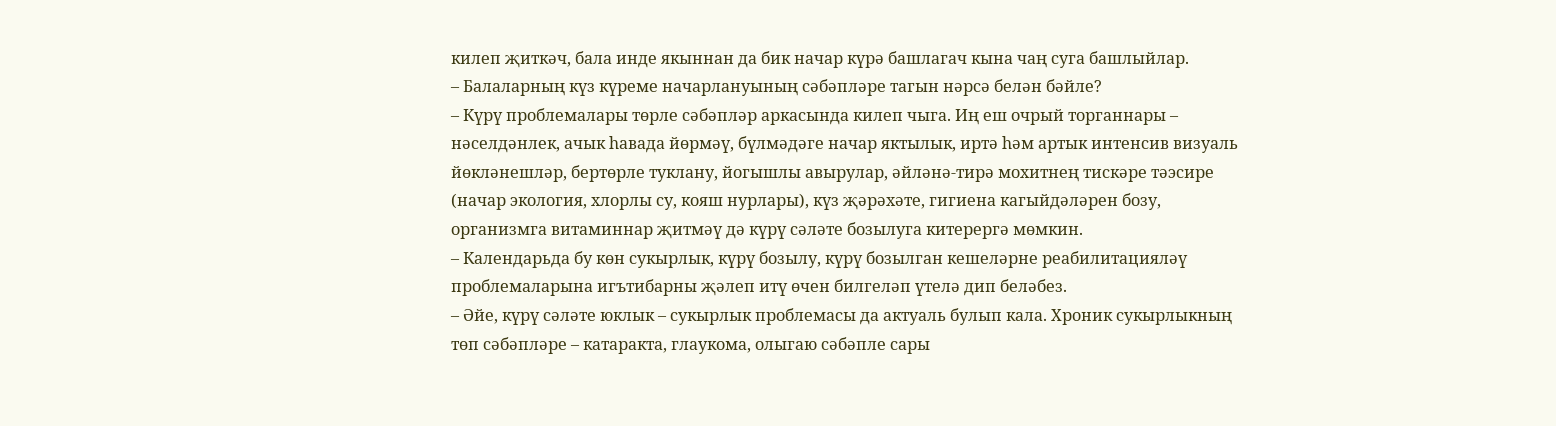килеп җиткәч, бала инде якыннан да бик начар күрә башлагач кына чаң суга башлыйлар.
– Балаларның күз күреме начарлануының сәбәпләре тагын нәрсә белән бәйле?
– Күрү проблемалары төрле сәбәпләр аркасында килеп чыга. Иң еш очрый торганнары – нәселдәнлек, ачык һавада йөрмәү, бүлмәдәге начар яктылык, иртә һәм артык интенсив визуаль йөкләнешләр, бертөрле туклану, йогышлы авырулар, әйләнә-тирә мохитнең тискәре тәэсире (начар экология, хлорлы су, кояш нурлары), күз җәрәхәте, гигиена кагыйдәләрен бозу, организмга витаминнар җитмәү дә күрү сәләте бозылуга китерергә мөмкин.
– Календарьда бу көн сукырлык, күрү бозылу, күрү бозылган кешеләрне реабилитацияләү проблемаларына игътибарны җәлеп итү өчен билгеләп үтелә дип беләбез.
– Әйе, күрү сәләте юклык – сукырлык проблемасы да актуаль булып кала. Хроник сукырлыкның төп сәбәпләре – катаракта, глаукома, олыгаю сәбәпле сары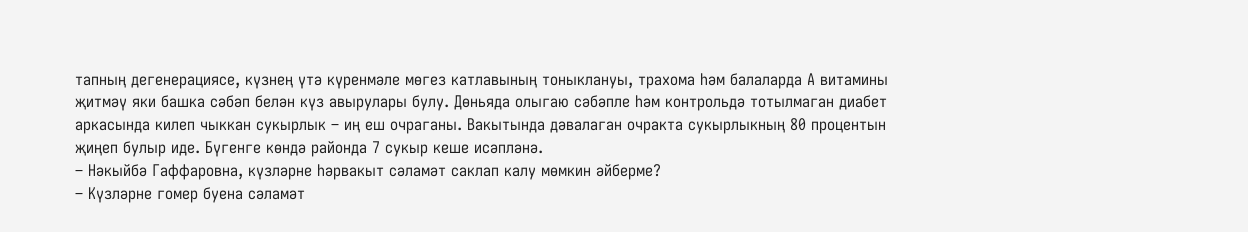тапның дегенерациясе, күзнең үтә күренмәле мөгез катлавының тоныклануы, трахома һәм балаларда А витамины җитмәү яки башка сәбәп белән күз авырулары булу. Дөньяда олыгаю сәбәпле һәм контрольдә тотылмаган диабет аркасында килеп чыккан сукырлык – иң еш очраганы. Вакытында дәвалаган очракта сукырлыкның 80 процентын җиңеп булыр иде. Бүгенге көндә районда 7 сукыр кеше исәпләнә.
– Нәкыйбә Гаффаровна, күзләрне һәрвакыт сәламәт саклап калу мөмкин әйберме?
– Күзләрне гомер буена сәламәт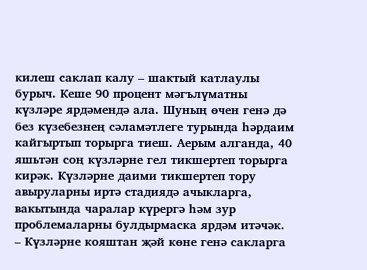килеш саклап калу – шактый катлаулы бурыч. Кеше 90 процент мәгълүматны күзләре ярдәмендә ала. Шуның өчен генә дә без күзебезнең сәламәтлеге турында һәрдаим кайгыртып торырга тиеш. Аерым алганда, 40 яшьтән соң күзләрне гел тикшертеп торырга кирәк. Күзләрне даими тикшертеп тору авыруларны иртә стадиядә ачыкларга, вакытында чаралар күрергә һәм зур проблемаларны булдырмаска ярдәм итәчәк.
– Күзләрне кояштан җәй көне генә сакларга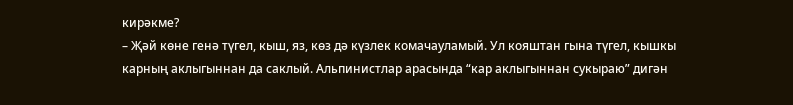кирәкме?
– Җәй көне генә түгел, кыш, яз, көз дә күзлек комачауламый. Ул кояштан гына түгел, кышкы карның аклыгыннан да саклый. Альпинистлар арасында “кар аклыгыннан сукыраю” дигән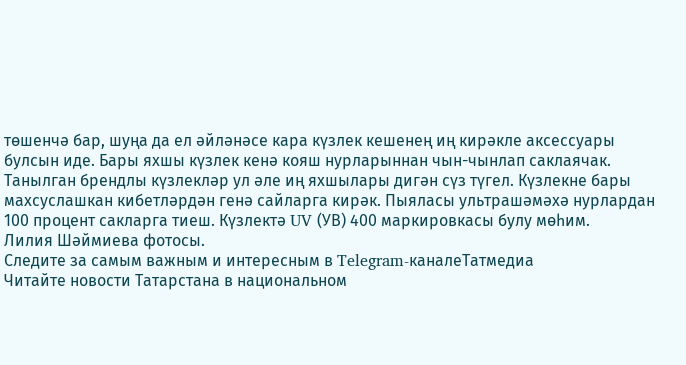төшенчә бар, шуңа да ел әйләнәсе кара күзлек кешенең иң кирәкле аксессуары булсын иде. Бары яхшы күзлек кенә кояш нурларыннан чын-чынлап саклаячак. Танылган брендлы күзлекләр ул әле иң яхшылары дигән сүз түгел. Күзлекне бары махсуслашкан кибетләрдән генә сайларга кирәк. Пыяласы ультрашәмәхә нурлардан 100 процент сакларга тиеш. Күзлектә UV (УВ) 400 маркировкасы булу мөһим.
Лилия Шәймиева фотосы.
Следите за самым важным и интересным в Telegram-каналеТатмедиа
Читайте новости Татарстана в национальном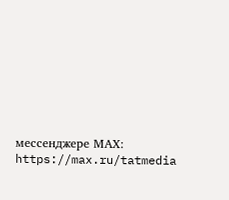мессенджере MАХ: https://max.ru/tatmedia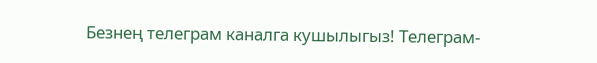Безнең телеграм каналга кушылыгыз! Телеграм-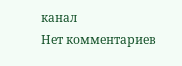канал
Нет комментариев